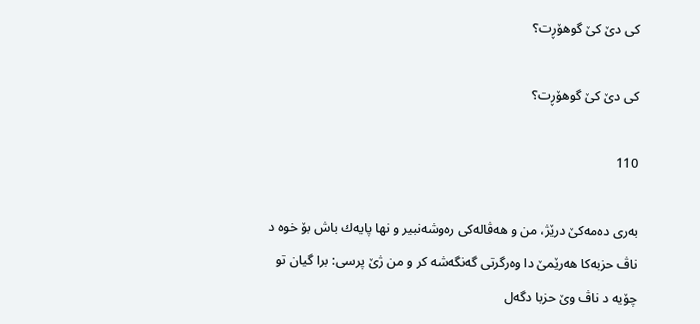كى دێ كێ گوهۆڕت؟

كى دێ كێ گوهۆڕت؟

110

به‌رى ده‌مه‌كێ درێژ، من و هه‌ڤاله‌كى ره‌وشه‌نبیر و نها پایه‌ك باش بۆ خوه‌ د ناڤ حزبه‌كا هه‌رێمێ دا وه‌رگرتى گه‌نگه‌شه‌ كر و من ژێ پرسى: برا گیان تو چۆیه‌ د ناڤ وێ حزبا دگه‌ل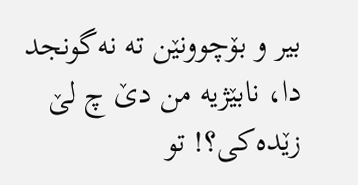بیر و بۆچوونێن ته‌ نه‌گونجد دا، نابێژیه‌ من دێ چ لێ زێده‌كى؟! تو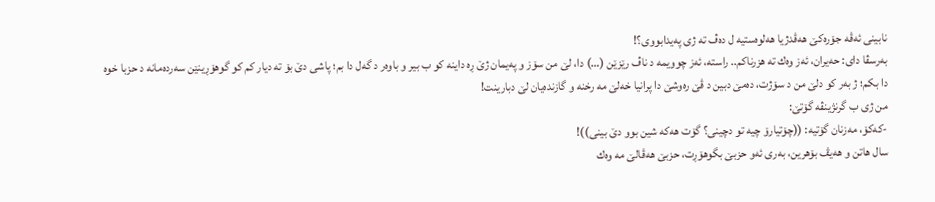نابینى ئه‌ڤه‌ جۆره‌كێ هه‌ڤدژیا هه‌لوه‌ستیه‌ ل ده‌ڤ ته‌ ژى په‌یدابووى‌؟!
به‌رسڤا داى: حه‌یران، ئه‌ز وه‌ك ته‌ هزرناكم.. راسته،‌ ئه‌ز چوویمه‌ د ناڤ رێزێن (…) دا، لێ من سۆز و په‌یمان ژێ ڕه‌‌ داینه‌ كو ب بیر و باوه‌ر د گه‌ل دا بم؛ پاشى دێ بۆ ته‌ دیار كم كو گوهۆڕینێن سه‌رده‌مانه‌ د حزبا خوه‌ دا بكم؛ ژ به‌ر كو دلێ من د سۆژت، ده‌مێ دبین د ڤێ ره‌وشێ دا پرانیا خه‌لێ مه‌ رخنه‌ و گازنده‌یان لێ دبارینت!
من ژى ب گرنژینڤه‌ گۆتێ:
-كه‌كۆ، مه‌زنان گۆتیه‌: ((چۆتیارۆ چیه‌ تو دچینى؟ گۆت هه‌كه‌ شین بوو دێ بینى))!
سال هاتن و هه‌یڤ بۆهرین، به‌رى ئه‌و حزبێ بگوهۆڕت، حزبێ هه‌ڤالێ مه‌ وه‌ك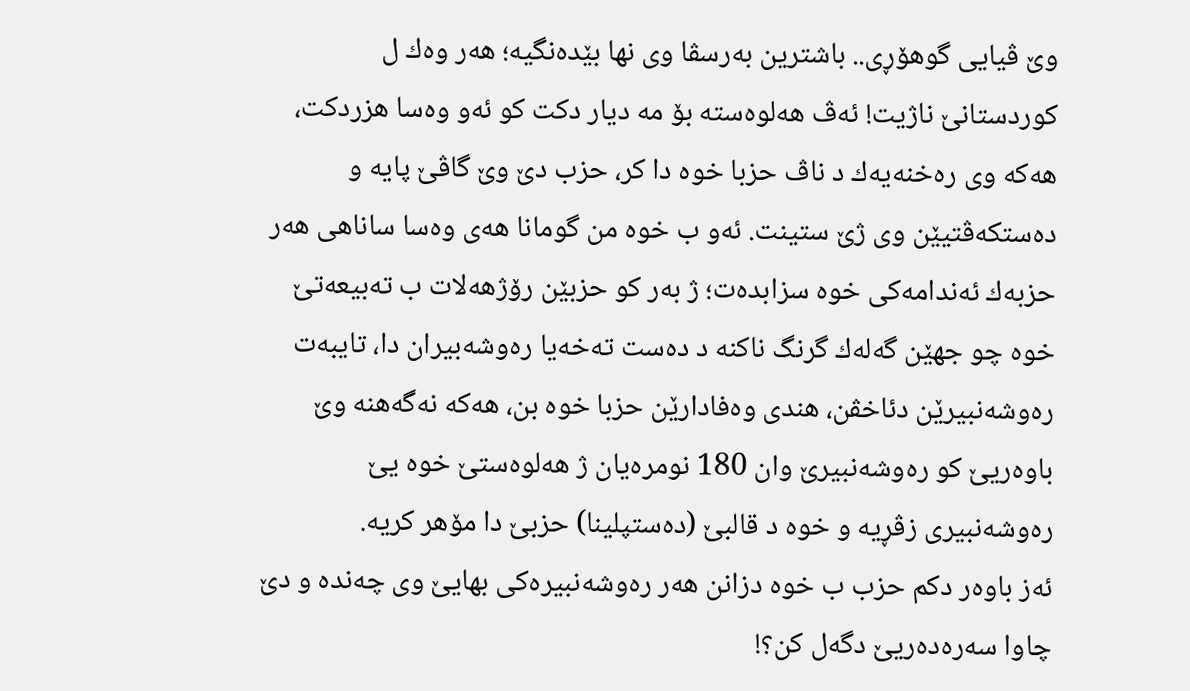وێ ڤیایى گوهۆڕى.. باشترین به‌رسڤا وى نها بێده‌نگیه؛ هه‌ر وه‌ك ل كوردستانێ ناژیت! ئه‌ڤ هه‌لوه‌سته‌ بۆ مه‌ دیار دكت كو ئه‌و وه‌سا هزردكت، هه‌كه وى‌ ره‌خنه‌یه‌ك د ناڤ حزبا خوه‌ دا كر، حزب دێ وێ گاڤێ پایه‌ و ده‌ستكه‌ڤتیێن وى ژێ ستینت. ئه‌و ب خوه‌ من گومانا هه‌ى وه‌سا ساناهى هه‌ر حزبه‌ك ئه‌ندامه‌كى خوه‌ سزابده‌ت؛ ژ به‌ر كو حزبێن رۆژهه‌لات ب ته‌بیعه‌تێ خوه‌ چو جهێن گه‌له‌ك گرنگ ناكنه‌ د ده‌ست ته‌خه‌یا ره‌وشه‌بیران دا، تایبه‌ت ره‌وشه‌نبیرێن دئاخڤن، هندى وه‌فادارێن حزبا خوه‌ بن، هه‌كه‌ نه‌گه‌هنه‌ وێ باوه‌ریێ كو ره‌وشه‌نبیرێ وان 180 نومره‌یان ژ هه‌لوه‌ستێ خوه‌ یێ ره‌وشه‌نبیرى زڤڕیه‌ و خوه‌ د قالبێ (ده‌ستپلینا) حزبێ دا مۆهر كریه‌.
ئه‌ز باوه‌ر دكم حزب ب خوه‌ دزانن هه‌ر ره‌وشه‌نبیره‌كى بهایێ وى چه‌نده‌ و دێ چاوا سه‌ره‌ده‌ریێ دگه‌ل كن؟!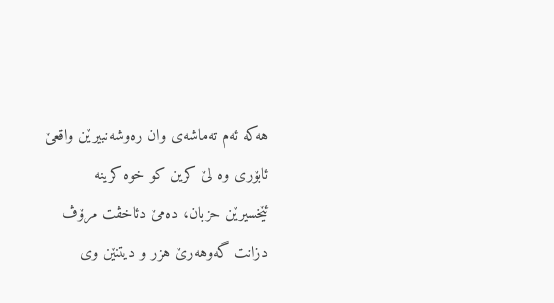هه‌كه‌ ئه‌م ته‌ماشه‌ى وان ره‌وشه‌نبیرێن واقعێ ئابۆرى وه ‌لێ كرین كو خوه‌ كرینه‌ ئێخسیرێن حزبان، ده‌مێ دئاخڤت مرۆڤ دزانت گه‌وهه‌رێ هزر و دیتنێن وى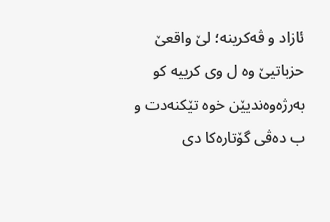ئازاد و ڤه‌كرینه‌؛ لێ واقعێ حزباتیێ وه‌ ل وى كرییه‌ كو به‌رژه‌وه‌ندیێن خوه‌ تێكنه‌دت و ب ده‌ڤى گۆتاره‌كا دى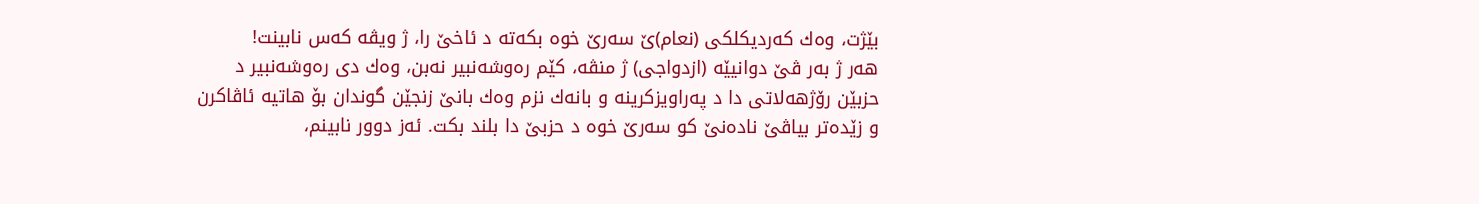بێژت، وه‌ك كه‌ردیكلكى (نعام)ێ سه‌رێ خوه‌ بكه‌ته‌ د ئاخێ را، ژ ویڤه‌ كه‌س نابینت!
هه‌ر ژ به‌ر ڤێ دوانیێه (ازدواجى) ژ منڤه‌، كێم ره‌وشه‌نبیر نه‌بن، وه‌ك دى ره‌وشه‌نبیر د حزبێن رۆژهه‌لاتى دا د په‌راویزكرینه‌ و بانه‌ك نزم وه‌ك بانێ زنجێن گوندان بۆ هاتیه‌ ئاڤاكرن‌ و زێده‌تر بیاڤێ ناده‌نێ كو سه‌رێ خوه‌ د حزبێ دا بلند بكت. ئه‌ز دوور نابینم،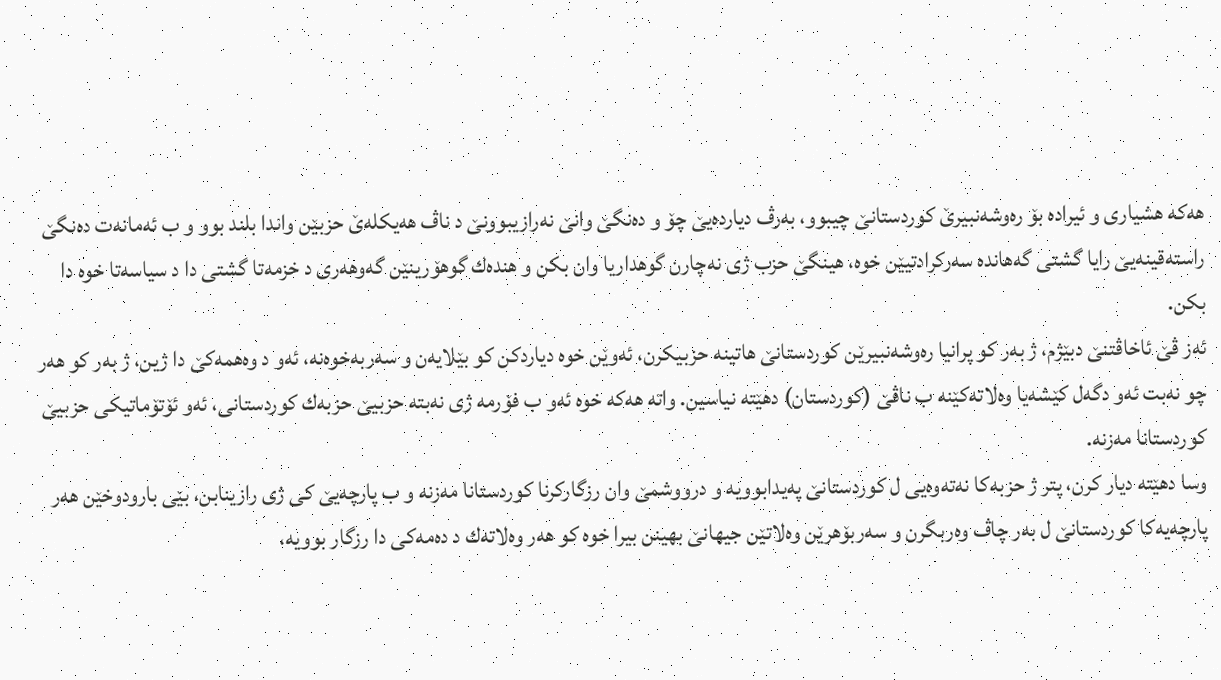هه‌كه‌ هشیارى و ئیراده‌ بۆ ره‌‌وشه‌نبیرێ كوردستانێ چیبوو، به‌رڤ دیارده‌یێ چۆ و ده‌نگێ وانێ نه‌رازیبوونێ د ناڤ هه‌یكله‌ێ حزبێن واندا بلند بوو و ب ئه‌مانه‌ت ده‌نگێ راسته‌قینه‌یێ رایا گشتى گه‌هانده‌ سه‌ركرادتیێن خوه‌، هینگێ حزب ژى نه‌چارن گوهداریا وان بكن و هنده‌ك گوهۆرینێن گه‌وهه‌رى د خزمه‌تا گشتى دا د سیاسه‌تا خوه‌ دا بكن.
ئه‌ز ڤێ ئاخاڤتنێ دبێژم، ژ به‌ر كو پرانیا ره‌وشه‌نبیرێن كوردستانێ هاتینه‌ حزبیكرن، ئه‌وێن خوه‌ دیاردكن كو بێلایه‌ن و سه‌ربه‌خوه‌نه‌، ئه‌و د وه‌همه‌كێ دا ژین، ژ به‌ر كو هه‌ر چو نه‌بت ئه‌و دگه‌ل كێشه‌یا وه‌لاته‌كێنه‌ ب ناڤێ (كوردستان) دهێته‌ نیاسین. واته‌ هه‌كه‌ خوه‌ ئه‌و ب فۆرمه‌ ژى نه‌بته‌ حزبیێ حزبه‌ك كوردستانى، ئه‌و ئۆتۆماتیكى حزبیێ كوردستانا مه‌زنه‌.
وسا دهێته‌ دیار كرن، پتر ژ حزبه‌كا نه‌ته‌وه‌یى ل كوردستانێ په‌یدابوویه‌ و درووشمێ وان رزگاركرنا كوردستانا مه‌زنه‌ و ب پار‌چه‌یێ كی ژى رازینابن، بێى بارودوخێن هه‌ر پارچه‌یه‌كا كوردستانێ ل به‌ر چاڤ وه‌ربگرن و سه‌ربۆهرێن وه‌لاتێن جیهانێ بهینن بیرا خوه‌ كو هه‌ر وه‌لاته‌ك د ده‌مه‌كى دا رزگار بوویه‌،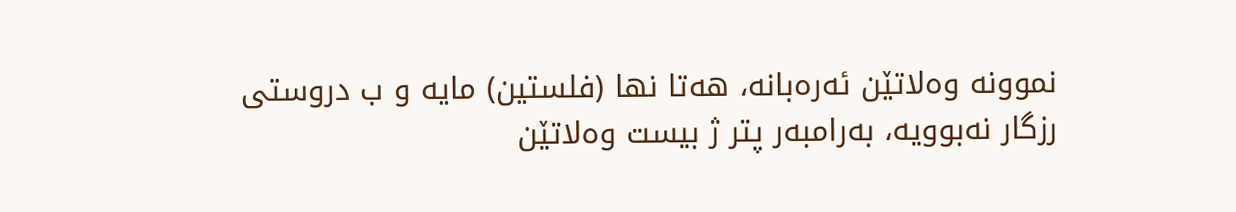نموونه‌ وه‌لاتێن ئه‌ره‌بانه‌، هه‌تا نها (فلستین) مایه‌ و ب دروستى رزگار نه‌بوویه‌، به‌رامبه‌ر پتر ژ بیست وه‌لاتێن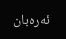ئه‌ره‌بان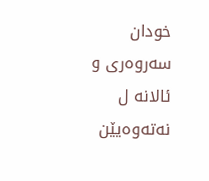خودان سه‌روه‌رى و ئالانه‌ ل نه‌ته‌وه‌یێن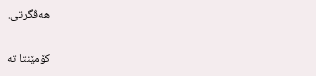هه‌ڤگرتى.

کۆمێنتا تە